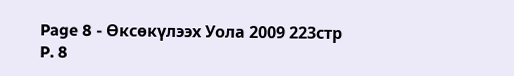Page 8 - Өксөкүлээх Уола 2009 223стр
P. 8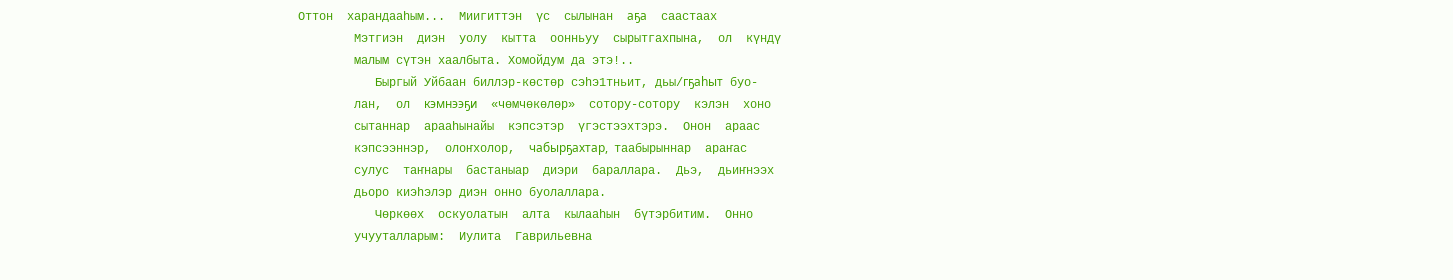Оттон  харандааһым...  Миигиттэн  үс  сылынан  аҕа  саастаах
        Мэтгиэн  диэн  уолу  кытта  оонньуу  сырытгахпына,  ол  күндү
        малым сүтэн хаалбыта. Хомойдум да этэ!..
           Быргый Уйбаан биллэр-көстөр сэһэ1тньит, дьы/гҕаһыт буо-
        лан,  ол  кэмнээҕи  «чөмчөкөлөр»  сотору-сотору  кэлэн  хоно
        сытаннар  арааһынайы  кэпсэтэр  үгэстээхтэрэ.  Онон  араас
        кэпсээннэр,  олоҥхолор,  чабырҕахтар,  таабырыннар  араҥас
        сулус  таҥнары  бастаныар  диэри  бараллара.  Дьэ,  дьиҥнээх
        дьоро киэһэлэр диэн онно буолаллара.
           Чөркөөх  оскуолатын  алта  кылааһын  бүтэрбитим.  Онно
        учууталларым:  Иулита  Гаврильевна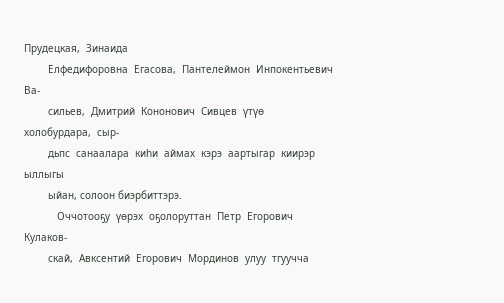Прудецкая,  Зинаида
        Елфедифоровна  Егасова,  Пантелеймон  Инпокентьевич  Ва-
        сильев,  Дмитрий  Кононович  Сивцев  үтүө  холобурдара,  сыр-
        дьпс  санаалара  киһи  аймах  кэрэ  аартыгар  киирэр  ыллыгы
        ыйан, солоон биэрбиттэрэ.
           Оччотооҕу  үөрэх  оҕолоруттан  Петр  Егорович  Кулаков-
        скай,  Авксентий  Егорович  Мординов  улуу  тгуучча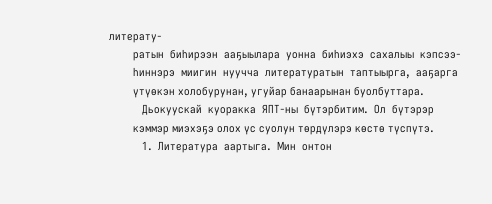литерату-
        ратын  биһирээн  ааҕыылара  уонна  биһиэхэ  сахалыы  кэпсээ-
        һиннэрэ  миигин  нуучча  литературатын  таптыырга,  ааҕарга
        үтүөкэн холобурунан, угуйар банаарынан буолбуттара.
           Дьокуускай  куоракка  ЯПТ-ны  бүтэрбитим.  Ол  бүтэрэр
        кэммэр миэхэҕэ олох үс суолун төрдүлэрэ көстө түспүтэ.
           1.  Литература  аартыга.  Мин  онтон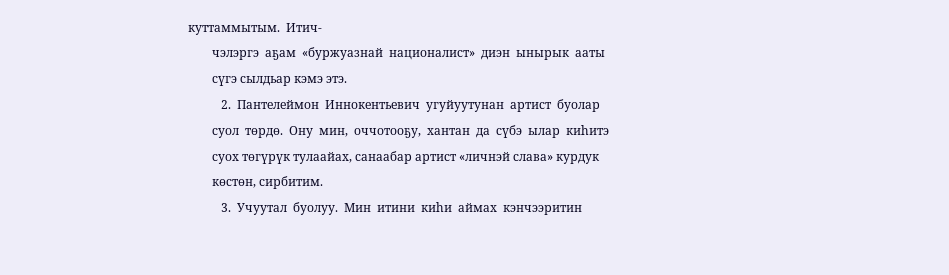куттаммытым.  Итич-
        чэлэргэ  аҕам  «буржуазнай  националист»  диэн  ынырык  ааты
        сүгэ сылдьар кэмэ этэ.
           2.  Пантелеймон  Иннокентьевич  угуйуутунан  артист  буолар
        суол  төрдө.  Ону  мин,  оччотооҕу,  хантан  да  сүбэ  ылар  киһитэ
        суох төгүрүк тулаайах, санаабар артист «личнэй слава» курдук
        көстөн, сирбитим.
           3.  Учуутал  буолуу.  Мин  итини  киһи  аймах  кэнчээритин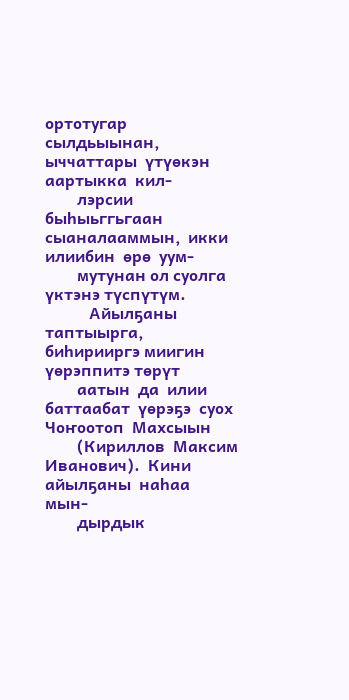ортотугар  сылдьыынан,  ыччаттары  үтүөкэн  аартыкка  кил-
        лэрсии  быһыьггьгаан  сыаналааммын,  икки  илиибин  өрө  уум-
        мутунан ол суолга үктэнэ түспүтүм.
           Айылҕаны таптыырга, биһирииргэ миигин үөрэппитэ төрүт
        аатын  да  илии  баттаабат  үөрэҕэ  суох  Чоҥоотоп  Махсыын
        (Кириллов  Максим  Иванович).  Кини  айылҕаны  наһаа  мын-
        дырдык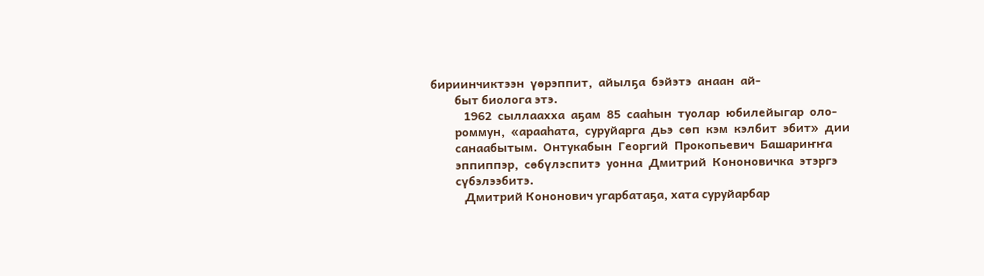бириинчиктээн  үөрэппит,  айылҕа  бэйэтэ  анаан  ай-
        быт биолога этэ.
           1962  сыллаахха  аҕам  85  сааһын  туолар  юбилейыгар  оло-
        роммун,  «арааһата,  суруйарга  дьэ  сөп  кэм  кэлбит  эбит»  дии
        санаабытым.  Онтукабын  Георгий  Прокопьевич  Башариҥҥа
        эппиппэр,  сөбүлэспитэ  уонна  Дмитрий  Кононовичка  этэргэ
        сүбэлээбитэ.
           Дмитрий Кононович угарбатаҕа, хата суруйарбар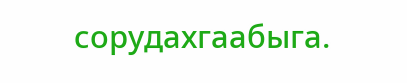сорудахгаабыга.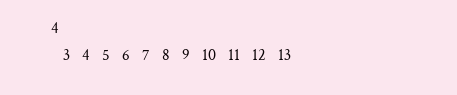4
   3   4   5   6   7   8   9   10   11   12   13